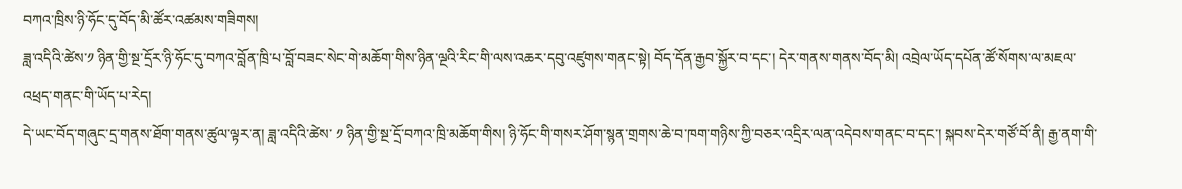བཀའ་ཁྲིས་ཉི་ཧོང་དུ་བོད་མི་ཚོར་འཚམས་གཟིགས།
ཟླ་འདིའི་ཚེས་༡ ཉིན་གྱི་སྔ་དྲོར་ཉི་ཧོང་དུ་བཀའ་བློན་ཁྲི་པ་བློ་བཟང་སེང་གེ་མཆོག་གིས་ཉིན་ལྔའི་རིང་གི་ལས་འཆར་དབུ་འཛུགས་གནང་སྟེ། བོད་དོན་རྒྱབ་སྐྱོར་བ་དང་། དེར་གནས་གནས་བོད་མི། འབྲེལ་ཡོད་དཔོན་ཚོ་སོགས་ལ་མཇལ་འཕྲད་གནང་གི་ཡོད་པ་རེད།
དེ་ཡང་བོད་གཞུང་དྲ་གནས་ཐོག་གནས་ཚུལ་ལྟར་ན། ཟླ་འདིའི་ཚེས་ ༡ ཉིན་གྱི་སྔ་དྲོ་བཀའ་ཁྲི་མཆོག་གིས། ཉི་ཧོང་གི་གསར་ཤོག་སྙན་གྲགས་ཆེ་བ་ཁག་གཉིས་ཀྱི་བཅར་འདྲིར་ལན་འདེབས་གནང་བ་དང་། སྐབས་དེར་གཙོ་བོ་ནི། རྒྱ་ནག་གི་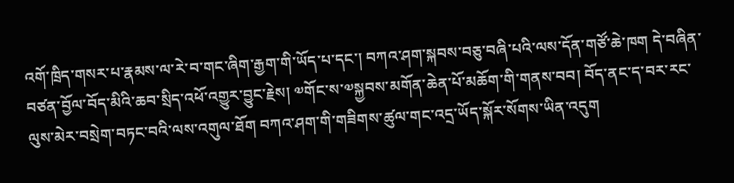འགོ་ཁྲིད་གསར་པ་རྣམས་ལ་རེ་བ་གང་ཞིག་རྒྱག་གི་ཡོད་པ་དང་། བཀའ་ཤག་སྐབས་བཅུ་བཞི་པའི་ལས་དོན་གཙོ་ཆེ་ཁག དེ་བཞིན་བཙན་བྱོལ་བོད་མིའི་ཆབ་སྲིད་འཕོ་འགྱུར་བྱུང་རྗེས། ༧གོང་ས་༧སྐྱབས་མགོན་ཆེན་པོ་མཆོག་གི་གནས་བབ། བོད་ནང་ད་བར་རང་ལུས་མེར་བསྲེག་བཏང་བའི་ལས་འགུལ་ཐོག བཀའ་ཤག་གི་གཟིགས་ཚུལ་གང་འདྲ་ཡོད་སྐོར་སོགས་ཡིན་འདུག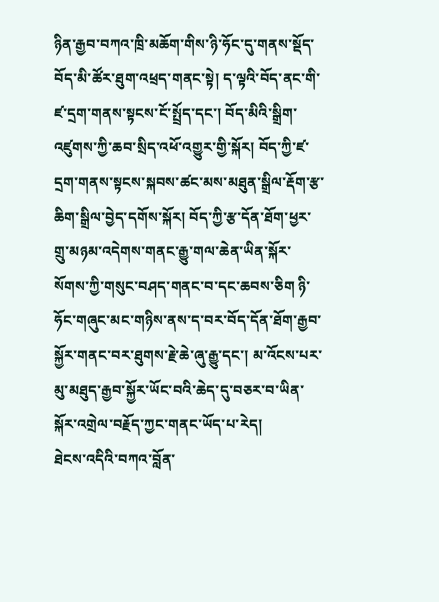ཉིན་རྒྱབ་བཀའ་ཁྲི་མཆོག་གིས་ཉི་ཧོང་དུ་གནས་སྡོད་བོད་མི་ཚོར་ཐུག་འཕྲད་གནང་སྟེ། ད་ལྟའི་བོད་ནང་གི་ཛ་དྲག་གནས་སྟངས་ངོ་སྤྲོད་དང་། བོད་མིའི་སྒྲིག་འཛུགས་ཀྱི་ཆབ་སྲིད་འཕོ་འགྱུར་གྱི་སྐོར། བོད་ཀྱི་ཛ་དྲག་གནས་སྟངས་སྐབས་ཚང་མས་མཐུན་སྒྲིལ་རྡོག་རྩ་ཆིག་སྒྲིལ་བྱེད་དགོས་སྐོར། བོད་ཀྱི་རྩ་དོན་ཐོག་ཕྱར་གྲུ་མཉམ་འདེགས་གནང་རྒྱུ་གལ་ཆེན་ཡིན་སྐོར་སོགས་ཀྱི་གསུང་བཤད་གནང་བ་དང་ཆབས་ཅིག ཉི་ཧོང་གཞུང་མང་གཉིས་ནས་ད་བར་བོད་དོན་ཐོག་རྒྱབ་སྐྱོར་གནང་བར་ཐུགས་རྗེ་ཆེ་ཞུ་རྒྱུ་དང་། མ་འོངས་པར་མུ་མཐུད་རྒྱབ་སྐྱོར་ཡོང་བའི་ཆེད་དུ་བཅར་བ་ཡིན་སྐོར་འགྲེལ་བརྗོད་ཀྱང་གནང་ཡོད་པ་རེད།
ཐེངས་འདིའི་བཀའ་བློན་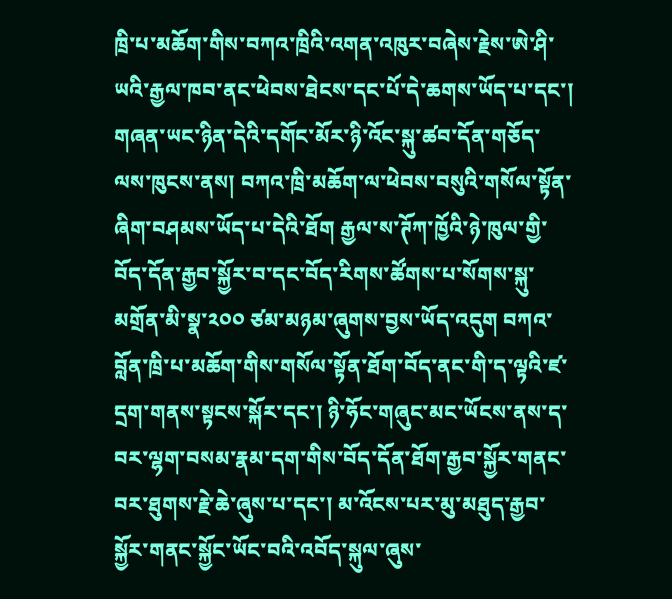ཁྲི་པ་མཆོག་གིས་བཀའ་ཁྲིའི་འགན་འཁུར་བཞེས་རྗེས་ཨེ་ཤི་ཡའི་རྒྱལ་ཁབ་ནང་ཕེབས་ཐེངས་དང་པོ་དེ་ཆགས་ཡོད་པ་དང་། གཞན་ཡང་ཉིན་དེའི་དགོང་མོར་ཉི་འོང་སྐུ་ཚབ་དོན་གཅོད་ལས་ཁུངས་ནས། བཀའ་ཁྲི་མཆོག་ལ་ཕེབས་བསུའི་གསོལ་སྟོན་ཞིག་བཤམས་ཡོད་པ་དེའི་ཐོག རྒྱལ་ས་ཊོཀ་ཁྱོའི་ཉེ་ཁུལ་གྱི་བོད་དོན་རྒྱབ་སྐྱོར་བ་དང་བོད་རིགས་ཚོགས་པ་སོགས་སྐུ་མགྲོན་མི་སྣ་༢༠༠ ཙམ་མཉམ་ཞུགས་བྱས་ཡོད་འདུག བཀའ་བློན་ཁྲི་པ་མཆོག་གིས་གསོལ་སྟོན་ཐོག་བོད་ནང་གི་ད་ལྟའི་ཛ་དྲག་གནས་སྟངས་སྐོར་དང་། ཉི་ཧོང་གཞུང་མང་ཡོངས་ནས་ད་བར་ལྷག་བསམ་རྣམ་དག་གིས་བོད་དོན་ཐོག་རྒྱབ་སྐྱོར་གནང་བར་ཐུགས་རྗེ་ཆེ་ཞུས་པ་དང་། མ་འོངས་པར་མུ་མཐུད་རྒྱབ་སྐྱོར་གནང་སྐྱོང་ཡོང་བའི་འབོད་སྐུལ་ཞུས་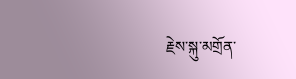རྗེས་སྐུ་མགྲོན་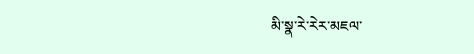མི་སྣ་རེ་རེར་མཇལ་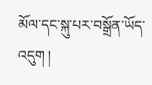མོལ་དང་སྐུ་པར་བསྒྲོན་ཡོད་འདུག །